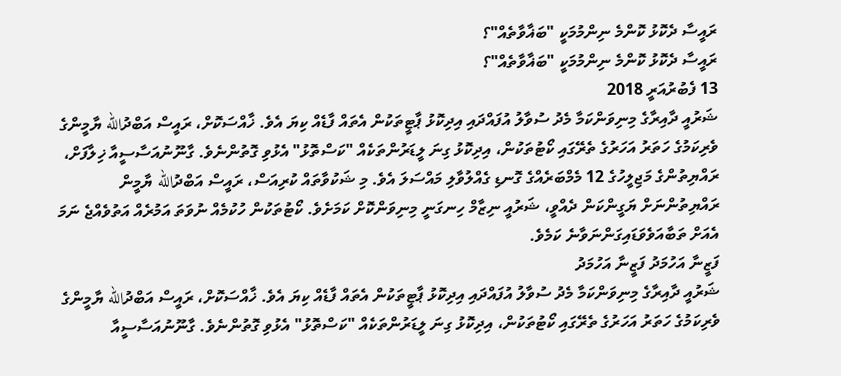ރައީސާ ދެކޮޅު ކޮންމެ ނިންމުމަކީ "ބަޣާވާތެއް"؟
ރައީސާ ދެކޮޅު ކޮންމެ ނިންމުމަކީ "ބަޣާވާތެއް"؟
13 ފެބުރުއަރީ 2018
ޝަރުއީ ދާއިރާގެ މިނިވަންކަމާ މެދު ސުވާލު އުފައްދައި އިދިކޮޅު ޕާޓީތަކުން އެތައް ފާޑެއް ކިޔަ އެވެ. ޚާއްސަކޮށް، ރައީސް އަބްދުالله ޔާމީންގެ ވެރިކަމުގެ ހަތަރު އަހަރުގެ ތެރޭގައި ކޯޓުތަކުން، އިދިކޮޅު ގިނަ ލީޑަރުންތަކެއް "ކަސްތޮޅު" އެޅުވި ގޮތުންނެވެ. ގާނޫނުއަސާސީއާ ޚިލާފަށް، ރައްޔިތުންގެ މަޖިލީހުގެ 12 މެމްބަރެއްގެ ގޮނޑި ގެއްލުވާލި މައްސަލަ އެވެ. މި ޝަކުވާތައް ކުރިއަސް، ރައީސް އަބްދުالله ޔާމީން ރައްޔިތުންނަށް ޔަގީންކަން ދެއްވީ، ޝަރުއީ ނިޒާމް ހިނގަނީ މިނިވަންކޮށް ކަމަށެވެ. ކޯޓުތަކުން ހުކުމެއް ނުވަތަ އަމުރެއް އަތުވެއްޖެ ނަމަ އެއަށް ތަބާއަވެވަޑައިގަންނަވާނެ ކަމެވެ.
ފަޒީނާ އަހުމަދު ފަޒީނާ އަހުމަދު
ޝަރުއީ ދާއިރާގެ މިނިވަންކަމާ މެދު ސުވާލު އުފައްދައި އިދިކޮޅު ޕާޓީތަކުން އެތައް ފާޑެއް ކިޔަ އެވެ. ޚާއްސަކޮށް، ރައީސް އަބްދުالله ޔާމީންގެ ވެރިކަމުގެ ހަތަރު އަހަރުގެ ތެރޭގައި ކޯޓުތަކުން، އިދިކޮޅު ގިނަ ލީޑަރުންތަކެއް "ކަސްތޮޅު" އެޅުވި ގޮތުންނެވެ. ގާނޫނުއަސާސީއާ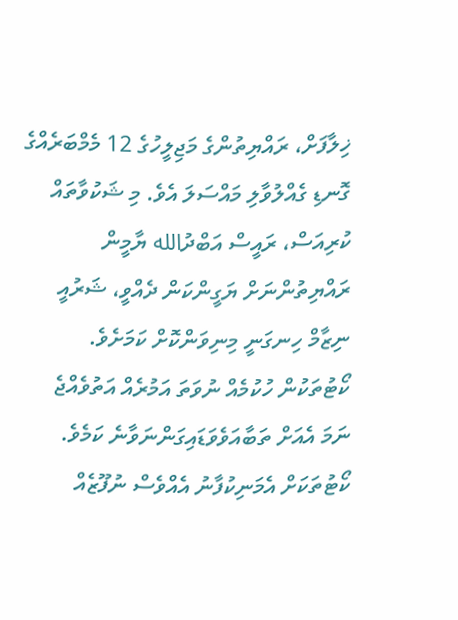ޚިލާފަށް، ރައްޔިތުންގެ މަޖިލީހުގެ 12 މެމްބަރެއްގެ ގޮނޑި ގެއްލުވާލި މައްސަލަ އެވެ. މި ޝަކުވާތައް ކުރިއަސް، ރައީސް އަބްދުالله ޔާމީން ރައްޔިތުންނަށް ޔަގީންކަން ދެއްވީ، ޝަރުއީ ނިޒާމް ހިނގަނީ މިނިވަންކޮށް ކަމަށެވެ. ކޯޓުތަކުން ހުކުމެއް ނުވަތަ އަމުރެއް އަތުވެއްޖެ ނަމަ އެއަށް ތަބާއަވެވަޑައިގަންނަވާނެ ކަމެވެ.
ކޯޓުތަކަށް އެމަނިކުފާނު އެއްވެސް ނުފޫޒެއް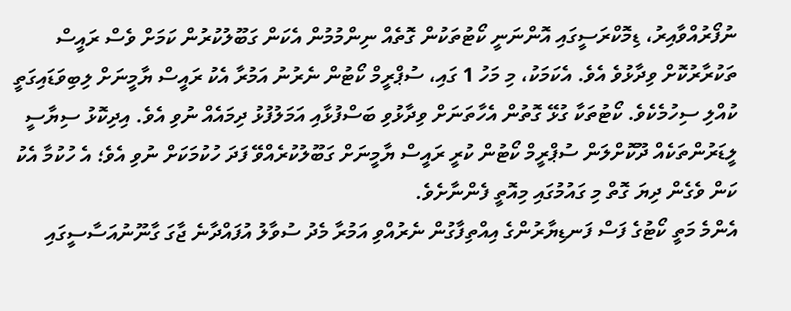ނުފޯރުއްވާއިރު، ޑިމޮކްރަސީގައި އޮންނަނީ ކޯޓުތަކުން ގޮތެއް ނިންމުމުން އެކަން ގަބޫލުކުރުން ކަމަށް ވެސް ރައީސް ތަކުރާރުކޮށް ވިދާޅުވެ އެވެ. އެކަމަކު، މި މަހު 1 ގައި، ސުޕްރީމް ކޯޓުން ނެރުނު އަމުރާ އެކު ރައީސް ޔާމީނަށް ލިބިވަޑައިގަތީ ކުއްލި ސިހުމެކެވެ. ކޯޓުތަކާ ގުޅޭ ގޮތުން އެހާތަނަށް ވިދާޅުވި ބަސްފުޅާއި އަމަލުފުޅު ދިމައެއް ނުވި އެވެ. އިދިކޮޅު ސިޔާސީ ލީޑަރުންތަކެއް ދޫކޮށްލަން ސުޕްރީމް ކޯޓުން ކުރީ ރައީސް ޔާމީނަށް ގަބޫލުކުރެއްވޭ ފަދަ ހުކުމަކަށް ނުވި އެވެ؛ އެ ހުކުމާ އެކު ކަން ވެގެން ދިޔަ ގޮތް މި ގައުމުގައި މިއޮތީ ފެންނާށެވެ.
އެންމެ މަތީ ކޯޓުގެ ފަސް ފަނޑިޔާރުންގެ އިއްތިފާގުން ނެރުއްވި އަމުރާ މެދު ސުވާލު އުފައްދާނެ ޖާގަ ގާނޫނުއަސާސީގައި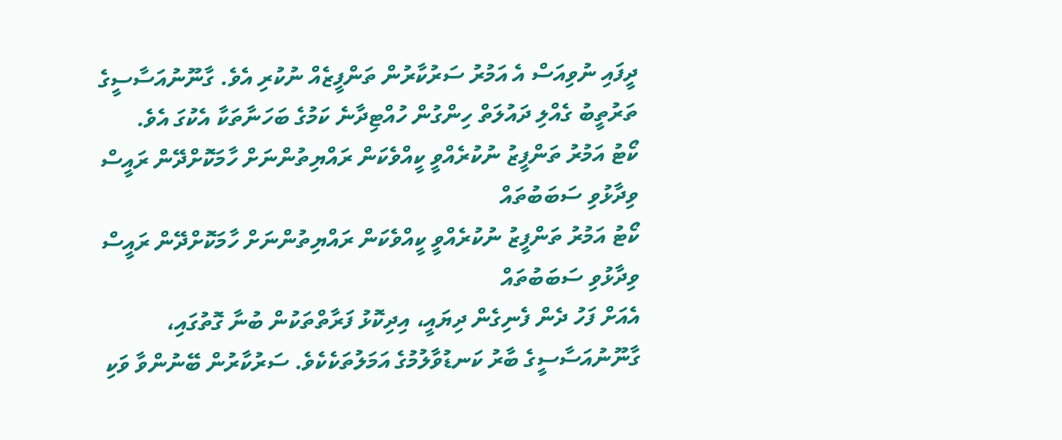ދީފައި ނުވިއަސް އެ އަމުރު ސަރުކާރުން ތަންފީޒެއް ނުކުރި އެވެ. ގާނޫނުއަސާސީގެ ތަރުތީބު ގެއްލި ދައުލަތް ހިންގުން ހުއްޓިދާނެ ކަމުގެ ބަހަނާތަކާ އެކުގަ އެވެ.
ކޯޓު އަމުރު ތަންފީޒު ނުކުރެއްވީ ކީއްވެކަން ރައްޔިތުންނަށް ހާމަކޮށްދޭން ރައީސް ވިދާޅުވި ސަބަބުތައް
ކޯޓު އަމުރު ތަންފީޒު ނުކުރެއްވީ ކީއްވެކަން ރައްޔިތުންނަށް ހާމަކޮށްދޭން ރައީސް ވިދާޅުވި ސަބަބުތައް
އެއަށް ފަހު ދެން ފެނިގެން ދިޔައީ، އިދިކޮޅު ފަރާތްތަކުން ބުނާ ގޮތުގައި، ގާނޫނުއަސާސީގެ ބާރު ކަނޑުވާލުމުގެ އަމަލުތަކެކެވެ. ސަރުކާރުން ބޭނުންވާ ވަކި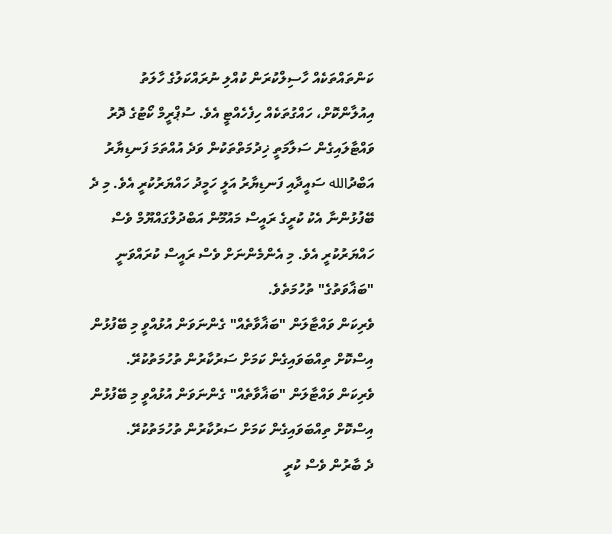ކަންތައްތަކެއް ހާސިލްކުރަން ކުއްލި ނުރައްކަލުގެ ހާލަތު އިއުލާންކޮށް، ހައްގުތަކެއް ހިފެހެއްޓީ އެވެ. ސުޕްރީމް ކޯޓުގެ ދޮރު ވައްޓާލައިގެން ސަލާމަތީ ޚިދުމަތްތަކުން ވަދެ އުއްތަމަ ފަނޑިޔާރު އަބްދުالله ސައީދާއި ފަނޑިޔާރު އަލީ ހަމީދު ހައްޔަރުކުރީ އެވެ. މި ދެ ބޭފުޅުންނާ އެކު ކުރީގެ ރައީސް މައުމޫން އަބްދުލްގައްޔޫމް ވެސް ހައްޔަރުކުރީ އެވެ. މި އެންމެންނަށް ވެސް ރައީސް ކުރައްވަނީ "ބަޣާވަތުގެ" ތުހުމަތެވެ.
ވެރިކަން ވައްޓާލަން "ބަޣާވާތެއް" ގެންނަވަން އުޅުއްވީ މި ބޭފުޅުން އިސްކޮށް ތިއްބަވައިގެން ކަމަށް ސަރުކާރުން ތުހުމަތުކުރޭ.
ވެރިކަން ވައްޓާލަން "ބަޣާވާތެއް" ގެންނަވަން އުޅުއްވީ މި ބޭފުޅުން އިސްކޮށް ތިއްބަވައިގެން ކަމަށް ސަރުކާރުން ތުހުމަތުކުރޭ.
ދެ ބާރުން ވެސް ކުރީ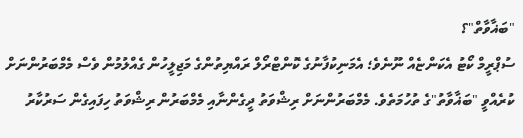"ބަޣާވާތް"؟
ސުޕްރީމް ކޯޓު އެކަންޏެއް ނޫނެވެ؛ އެމަނިކުފާނުގެ ކޮންޓްރޯލް ރައްޔިތުންގެ މަޖިލީހުން ގެއްލުމުން ވެސް މެމްބަރުންނަށް ކުރެއްވީ "ބަޣާވާތު"ގެ ތުހުމަތެވެ. މެމްބަރުންނަށް ރިޝްވަތު ދީގެންނާއި މެމްބަރުން ރިޝްވަތު ހިފައިގެން ސަރުކާރު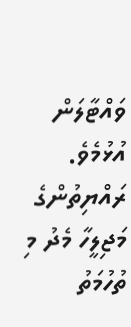ވައްޓާލަން އުޅުމެވެ.
ރައްޔިތުންގެ މަޖިލީހާ މެދު މި ތުހުމަތު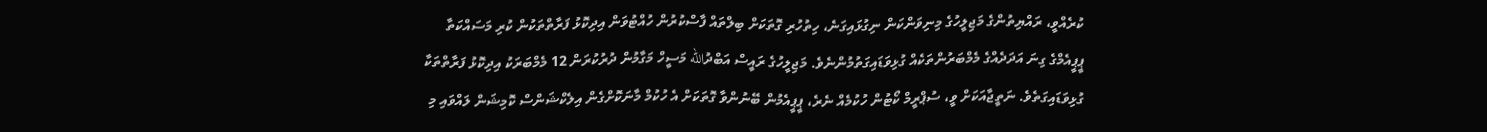ކުރެއްވީ، ރައްޔިތުންގެ މަޖިލީހުގެ މިނިވަންކަން ނިގުޅައިގަނެ، ހިތުހުރި ގޮތަކަށް ބިލްތައް ފާސްކުރުން ހުއްޓުވަން އިދިކޮޅު ފަރާތްތަކުން ކުރި މަސައްކަތާ ޕީޕީއެމްގެ ގިނަ އަދަދެއްގެ މެމްބަރުންތަކެއް ގުޅިވަޑައިގަތުމުންނެވެ. މަޖިލީހުގެ ރައީސް އަބްދުالله މަސީހް މަގާމުން ދުރުކުރަން 12 މެމްބަރަކު އިދިކޮޅު ފަރާތްތަކާ ގުޅިވަޑައިގަތެވެ. ނަތީޖާއަކަށް ވީ، ސުޕްރީމް ކޯޓުން ހުކުމެއް ނެރެ، ޕީޕީއެމުން ބޭނުންވާ ގޮތަކަށް އެ ހުކުމް މާނަކޮށްގެން އިލެކްޝަންސް ކޮމިޝަން ލައްވައި މި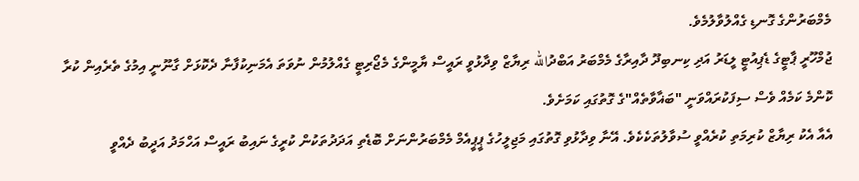މެމްބަރުންގެ ގޮނޑި ގެއްލުވާލުމެވެ.
ޖުމްހޫރީ ޕާޓީގެ ޑެޕިއުޓީ ލީޑަރު އަދި ކިނބިދޫ ދާއިރާގެ މެމްބަރު އަބްދުالله ރިޔާޒް ވިދާޅުވީ ރައީސް ޔާމީންގެ މެޖޯރިޓީ ގެއްލުމުން ނުވަތަ އެމަނިކުފާނާ ދެކޮޅަށް ގާނޫނީ އިމުގެ ތެރެއިން ކުރާ ކޮންމެ ކަމެއް ވެސް ސިފަކުރައްވަނީ "ބަޣާވާތެއް"ގެ ގޮތުގައި ކަމަށެވެ.
އެއާ އެކު ރިޔާޒް ކުރިމަތި ކުރެއްވީ ސުވާލުތަކެކެވެ. އޭނާ ވިދާޅުވި ގޮތުގައި މަޖިލީހުގެ ޕީޕީއެމް މެމްބަރުންނަށް ބޮޑެތި އަދަދުތަކުން ކުރީގެ ނައިބު ރައީސް އަހްމަދު އަދީބު ދެއްވީ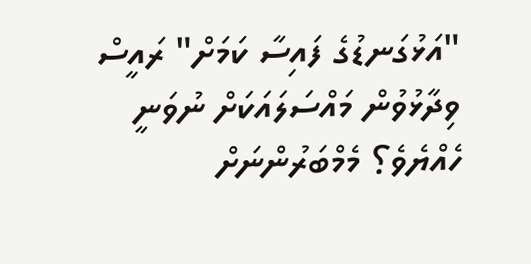"އަޅުގަނޑުގެ ފައިސާ ކަމަށް" ރައީސް ވިދާޅުވުން މައްސަލައަކަށް ނުވަނީ ހެއްޔެވެ؟ މެމްބަރުންނަށް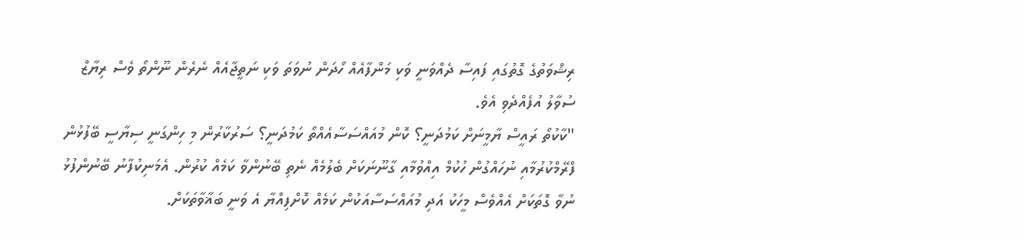ރިޝްވަތުގެ ގޮތުގައި ފައިސާ ދެއްވަނީ ވަކި މަންފާއެއް ހޯދަން ނުވަތަ ވަކި ނަތީޖާއެއް ނެރެން ނޫންތޯ ވެސް ރިޔާޒް ސުވާލު އުފެއްދެވި އެވެ.
"ކާކުތޯ ރައީސް ޔާމީނަށް ކަމުދަނީ؟ ކޮން މުއައްސަސާއެއްތޯ ކަމުދަނީ؟ ސަރުކާރުން މި ހިންގަނީ ސިޔާސީ ބޭފުޅުން ފްރޭމްކުރުމާއި ނުހައްގުން ހުކުމް އިއްވުމާއި ގާނޫނަކަށް ބެލުމެއް ނެތި ބޭނުންވާ ކަމެއް ކުރުން. އެމަނިކުފާނު ބޭނުންފުޅު ނުވާ ގޮތަކަށް އެއްވެސް މީހަކު އަދި މުއައްސަސާއަކުން ކަމެއް ކޮށްފިއްޔާ އެ ވަނީ ބަޣާވާތަކަށް.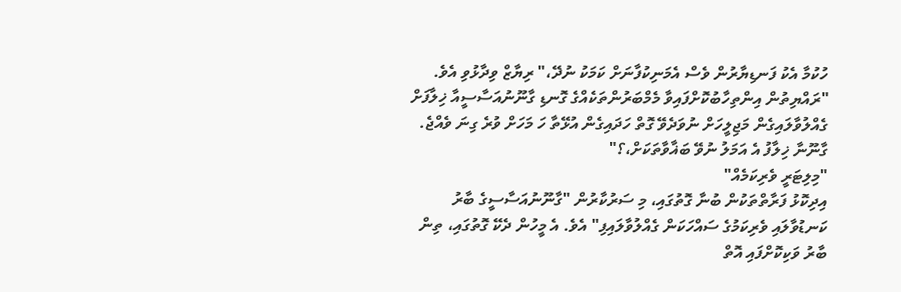ހުކުމާ އެކު ފަނޑިޔާރުން ވެސް އެމަނިކުފާނަށް ކަމަކު ނުދޭ،" ރިޔާޒް ވިދާޅުވި އެވެ.
"ރައްޔިތުން އިންތިހާބުކޮށްފައިވާ މެމްބަރުންތަކެއްގެ ގޮނޑި ގާނޫނުއަސާސީއާ ޚިލާފަށް ގެއްލުވާލައިގެން މަޖިލީހަށް ނުވަދެވޭ ގޮތް ހަދައިގެން އުޅޭތާ ހަ މަހަށް ވުރެ ގިނަ ވެއްޖެ. ގާނޫނާ ޚިލާފު އެ އަމަލު ނުވޭ ބަޣާވާތަކަށް،؟"
"މިލިޓަރީ ވެރިކަމެއް"
އިދިކޮޅު ފަރާތްތަކުން ބުނާ ގޮތުގައި، މި ސަރުކާރުން "ގާނޫނުއަސާސީގެ ބާރު ކަނޑުވާލައި ވެރިކަމުގެ ސައްހަކަން ގެއްލުވާލައިފި" އެވެ. އެ މީހުން ދެކޭ ގޮތުގައި، ތިން ބާރު ވަކިކޮށްފައި އޮތް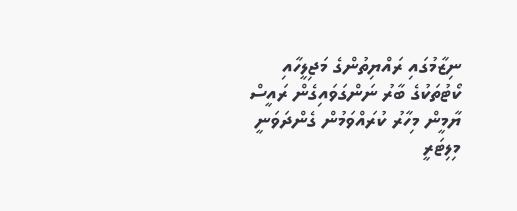ނިޒާމުގައި ރައްޔިތުންގެ މަޖިލީހާއި ކޯޓުތަކުގެ ބާރު ނަންގަވައިގެން ރައީސް ޔާމީން މިހާރު ކުރައްވަމުން ގެންދަވަނީ މިލިޓަރީ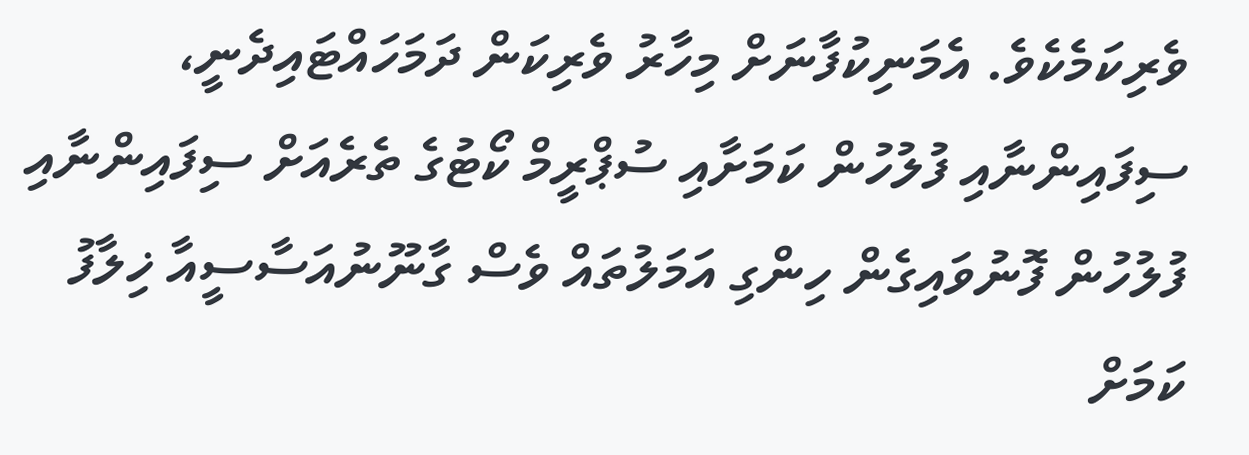ވެރިކަމެކެވެ. އެމަނިކުފާނަށް މިހާރު ވެރިކަން ދަމަހައްޓައިދެނީ، ސިފައިންނާއި ފުލުހުން ކަމަށާއި ސުޕްރީމް ކޯޓުގެ ތެރެއަށް ސިފައިންނާއި ފުލުހުން ފޮނުވައިގެން ހިންގި އަމަލުތައް ވެސް ގާނޫނުއަސާސީއާ ޚިލާފު ކަމަށް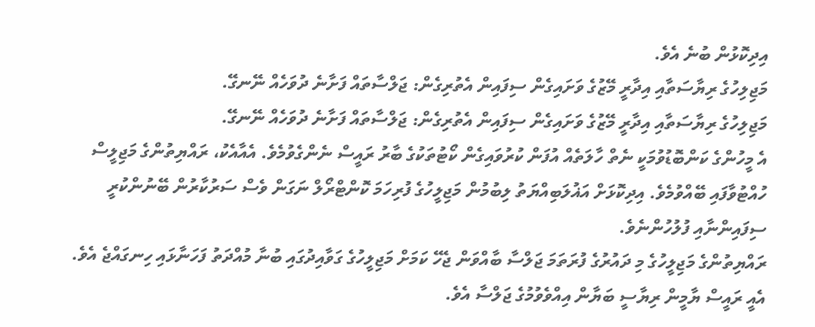އިދިކޮޅުން ބުނެ އެވެ.
މަޖިލިހުގެ ރިޔާސަތާއި އިދާރީ މޭޒުގެ ވަށައިގެން ސިފައިން އެތުރިގެން: ޖަލްސާތައް ފަށާނެ ދުވަހެއް ނޭނގޭ.
މަޖިލިހުގެ ރިޔާސަތާއި އިދާރީ މޭޒުގެ ވަށައިގެން ސިފައިން އެތުރިގެން: ޖަލްސާތައް ފަށާނެ ދުވަހެއް ނޭނގޭ.
އެ މީހުންގެ ކަންބޮޑުވުމަކީ ނެތް ހާލަތެއް އުފަން ކުރުވައިގެން ކޯޓުތަކުގެ ބާރު ރައީސް ނެންގެވުމެވެ. އެއާއެކު، ރައްޔިތުންގެ މަޖިލީސް ހުއްޓުވާފައި ބޭއްވުމެވެ. އިދިކޮޅަށް އަޣުލަބިއްޔަތު ލިބުމުން މަޖިލީހުގެ ފުރިހަމަ ކޮންޓްރޯލް ނަގަން ވެސް ސަރުކާރުން ބޭނުންކުރީ ސިފައިންނާއި ފުލުހުންނެވެ.
ރައްޔިތުންގެ މަޖިލީހުގެ މި ދައުރުގެ ފުރަތަމަ ޖަލްސާ ބާއްވަން ޖެހޭ ކަމަށް މަޖިލީހުގެ ގަވާއިދުގައި ބުނާ މުއްދަތު ފަހަނާޅައި ހިނގައްޖެ އެވެ. އެއީ ރައީސް ޔާމީން ރިޔާސީ ބަޔާން އިއްވެވުމުގެ ޖަލްސާ އެވެ.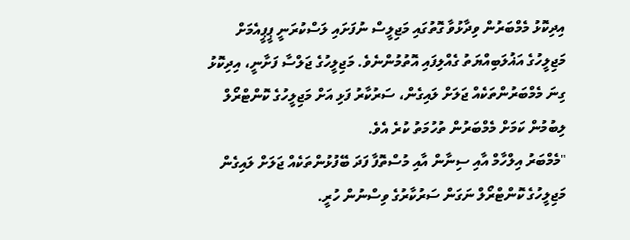އިދިކޮޅު މެމްބަރުން ވިދާޅުވާ ގޮތުގައި މަޖިލީސް ނުފަށައި ލަސްކުރަނީ ޕީޕީއެމަށް މަޖިލީހުގެ އަޣުލަބިއްޔަތު ގެއްލިފައި އޮތުމުންނެވެ. މަޖިލީހުގެ ޖަލްސާ ފަށާނީ، އިދިކޮޅު ގިނަ މެމްބަރުންތަކެއް ޖަލަށް ލައިގެން، ސަރުކާރު ފަޅި އަށް މަޖިލީހުގެ ކޮންޓްރޯލް ލިބުމުން ކަމަށް މެމްބަރުން ތުހުމަތު ކުރެ އެވެ.
"މެމްބަރު އިލްހާމް އާއި ސިނާން އާއި މުސްތޮފާ ފަދަ ބޭފުޅުންތަކެއް ޖަލަށް ލައިގެން މަޖިލީހުގެ ކޮންޓްރޯލް ނަގަން ސަރުކާރުގެ ވިސްނުން ހުރީ.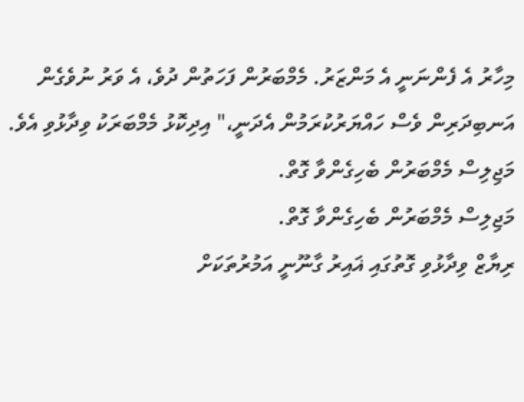މިހާރު އެ ފެންނަނީ އެ މަންޒަރު. މެމްބަރުން ފަހަތުން ދުވެ، އެ ވަރު ނުވެގެން އަނބިދަރިން ވެސް ހައްޔަރުކުރަމުން އެދަނީ،" އިދިކޮޅު މެމްބަރަކު ވިދާޅުވި އެވެ.
މަޖިލިސް މެމްބަރުން ބެހިގެންވާ ގޮތް.
މަޖިލިސް މެމްބަރުން ބެހިގެންވާ ގޮތް.
ރިޔާޒް ވިދާޅުވި ގޮތުގައި ޣައިރު ގާނޫނީ އަމުރުތަކަށް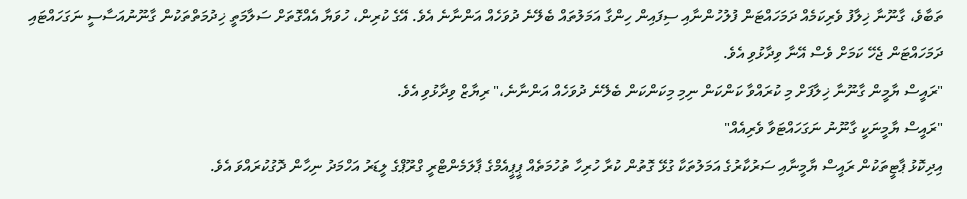ތަބާވެ، ގާނޫނާ ޚިލާފު ވެރިކަމެއް ދަމަހައްޓަން ފުލުހުންނާއި ސިފައިން ހިންގާ އަމަލުތައް ބެލޭނެ ދުވަހެއް އަންނާނެ އެވެ. އޭގެ ކުރިން، ހުވަޔާ އެއްގޮތަށް ސަލާމަތީ ޚިދުމަތްތަކުން ގާނޫނުއަސާސީ ނަގަހައްޓައި ދަމަހައްޓަން ޖެހޭ ކަމަށް ވެސް އޭނާ ވިދާޅުވި އެވެ.
"ރައީސް ޔާމީން ގާނޫނާ ޚިލާފަށް މި ކުރައްވާ ކަންކަން ނިމި މިކަންކަން ބެލޭނެ ދުވަހެއް އަންނާނެ،" ރިޔާޒް ވިދާޅުވި އެވެ.
"ރައީސް ޔާމީނަކީ ގާނޫނު ނަގަހައްޓަވާ ވެރިއެއް"
އިދިކޮޅު ޕާޓީތަކުން ރައީސް ޔާމީނާއި ސަރުކާރުގެ އަމަލުތަކާ ގުޅޭ ގޮތުން ކުރާ ހުރިހާ ތުހުމަތެއް ޕީޕީއެމްގެ ޕާލަމެންޓްރީ ގްރޫޕްގެ ލީޑަރު އަހްމަދު ނިހާން ދޮގުކުރައްވަ އެވެ.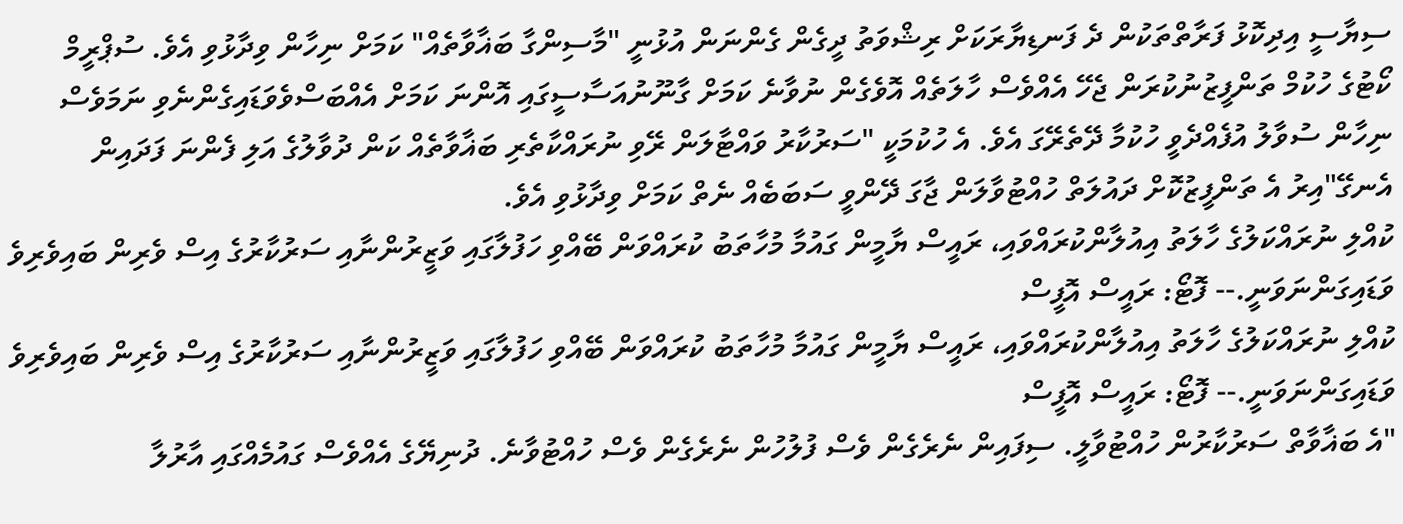ސިޔާސީ އިދިކޮޅު ފަރާތްތަކުން ދެ ފަނޑިޔާރަކަށް ރިޝްވަތު ދީގެން ގެންނަން އުޅުނީ "މާސިންގާ ބަޣާވާތެއް" ކަމަށް ނިހާން ވިދާޅުވި އެވެ. ސުޕްރީމް ކޯޓުގެ ހުކުމް ތަންފީޒުނުކުރަން ޖެހޭ އެއްވެސް ހާލަތެއް އޮވެގެން ނުވާނެ ކަމަށް ގާނޫނުއަސާސީގައި އޮންނަ ކަމަށް އެއްބަސްވެވަޑައިގެންނެވި ނަމަވެސް ނިހާން ސުވާލު އުފެއްދެވީ ހުކުމާ ދޭތެރޭގަ އެވެ. އެ ހުކުމަކީ "ސަރުކާރު ވައްޓާލަން ރޭވި ނުރައްކާތެރި ބަޣާވާތެއް ކަން ދުވާލުގެ އަލި ފެންނަ ފަދައިން އެނގޭ"އިރު އެ ތަންފީޒުކޮށް ދައުލަތް ހުއްޓުވާލަން ޖާގަ ދޭންވީ ސަބަބެއް ނެތް ކަމަށް ވިދާޅުވި އެވެ.
ކުއްލި ނުރައްކަލުގެ ހާލަތު އިއުލާންކުރައްވައި، ރައީސް ޔާމީން ގައުމާ މުހާތަބު ކުރައްވަން ބޭއްވި ހަފުލާގައި ވަޒީރުންނާއި ސަރުކާރުގެ އިސް ވެރިން ބައިވެރިވެ ވަޑައިގަންނަވަނީ.-- ފޮޓޯ: ރައީސް އޮފީސް
ކުއްލި ނުރައްކަލުގެ ހާލަތު އިއުލާންކުރައްވައި، ރައީސް ޔާމީން ގައުމާ މުހާތަބު ކުރައްވަން ބޭއްވި ހަފުލާގައި ވަޒީރުންނާއި ސަރުކާރުގެ އިސް ވެރިން ބައިވެރިވެ ވަޑައިގަންނަވަނީ.-- ފޮޓޯ: ރައީސް އޮފީސް
"އެ ބަޣާވާތް ސަރުކާރުން ހުއްޓުވާލީ. ސިފައިން ނެރެގެން ވެސް ފުލުހުން ނެރެގެން ވެސް ހުއްޓުވާނެ. ދުނިޔޭގެ އެއްވެސް ގައުމެއްގައި އާރުލާ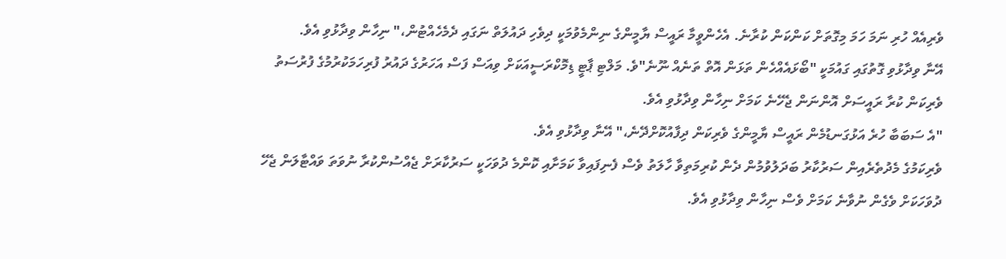ވެރިއެއް ހުރި ނަމަ ހަމަ މިގޮތަށް ކަންކަން ކުރާނެ. އެހެންވީމާ ރައީސް ޔާމީންގެ ނިންމެވުމަކީ ދިވެހި ދައުލަތް ނަގައި ދެމެހެއްޓުން،" ނިހާން ވިދާޅުވި އެވެ.
އޭނާ ވިދާޅުވި ގޮތުގައި ގައުމަކީ "ބޯޅައެއްހެން ތަޅަން އޮތް ތަނެއް ނޫނެ"ވެ. މަލްޓި ޕާޓީ ޑިމޮކްރަސީއަކަށް ވިއަސް ފަސް އަހަރުގެ ދައުރު ފުރިހަމަކުރުމުގެ ފުރުސަތު ވެރިކަން ކުރާ ރައީސަށް އޮންނަން ޖެހޭނެ ކަމަށް ނިހާން ވިދާޅުވި އެވެ.
"އެ ސަބަބާ ހުރެ އަޅުގަނޑުމެން ރައީސް ޔާމީންގެ ވެރިކަން ދިފާއުކޮށްދޭނެ،" އޭނާ ވިދާޅުވި އެވެ.
ވެރިކަމުގެ މެދުތެރެއިން ސަރުކާރު ބަދަލުވުމުން ދެން ކުރިމަތިވާ ހާލަތު ވެސް ފެނިފައިވާ ކަމަށާއި ކޮންމެ ދުވަހަކީ ސަރުކާރަށް ޖެއްސުންކުރާ ނުވަތަ ވައްޓާލަން ޖެހޭ ދުވަހަކަށް ވެގެން ނުވާނެ ކަމަށް ވެސް ނިހާން ވިދާޅުވި އެވެ.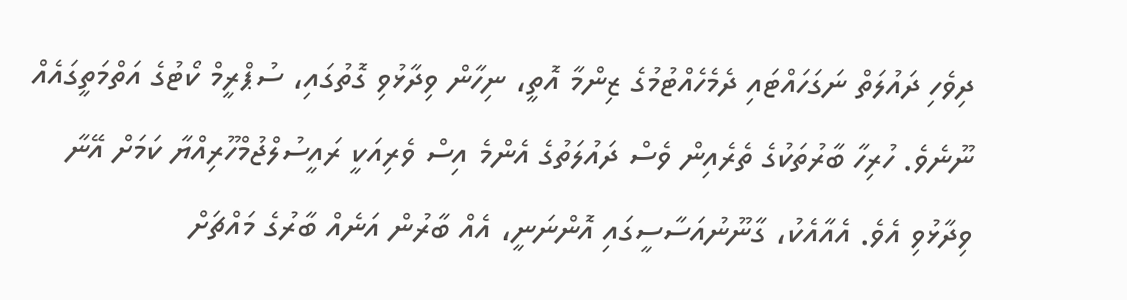ދިވެހި ދައުލަތް ނަގަހައްޓައި ދެމެހެއްޓުމުގެ ޒިންމާ އޮތީ، ނިހާން ވިދާޅުވި ގޮތުގައި، ސުޕްރީމް ކޯޓުގެ އަތްމަތީގައެއް ނޫނެވެ. ހުރިހާ ބާރުތަކުގެ ތެރެއިން ވެސް ދައުލަތުގެ އެންމެ އިސް ވެރިއަކީ ރައީސުލްޖުމްހޫރިއްޔާ ކަމަށް އޭނާ ވިދާޅުވި އެވެ. އެއާއެކު، ގާނޫނުއަސާސީގައި އޮންނަނީ، އެއް ބާރުން އަނެއް ބާރުގެ މައްޗަށް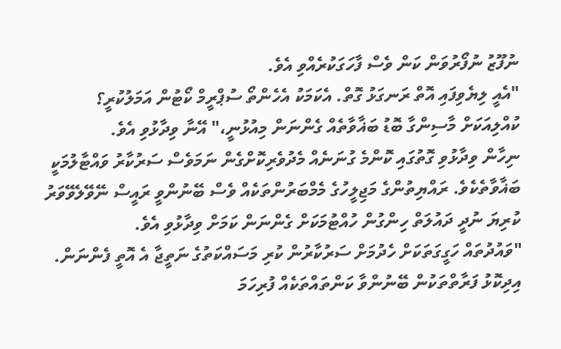ނުފޫޒު ނުފޯރުވަން ކަން ވެސް ފާހަގަކުރެއްވި އެވެ.
"އެއީ ލިޔެވިފައި އޮތް ރަނގަޅު ގޮތް. އެކަމަކު އެހެންތޯ ސުޕްރީމް ކޯޓުން އަމަލުކުރީ؟ ކުއްލިއަކަށް މާސިންގާ ބޮޑު ބަޣާވާތެއް ގެންނަން މިއުޅުނީ،" އޭނާ ވިދާޅުވި އެވެ.
ނިހާން ވިދާޅުވި ގޮތުގައި ކޮންމެ ގުނަނެއް މެދުވެރިކޮށްގެން ނަމަވެސް ސަރުކާރު ވައްޓާލުމަކީ ބަޣާވާތެކެވެ. ރައްޔިތުންގެ މަޖިލީހުގެ މެމްބަރުންތަކެއް ވެސް ބޭނުންވީ ރައީސް ނޭވޭލެވޭވަރު ކުރިޔަ ނުދީ ދައުލަތް ހިންގުން ހުއްޓުމަކަށް ގެންނަން ކަމަށް ވިދާޅުވި އެވެ.
"ވައުދުތައް ހަގީގަތަކަށް ހެދުމަށް ސަރުކާރުން ކުރި މަސައްކަތުގެ ނަތީޖާ އެ އޮތީ ފެންނަން. އިދިކޮޅު ފަރާތްތަކުން ބޭނުންވާ ކަންތައްތަކެއް ފުރިހަމަ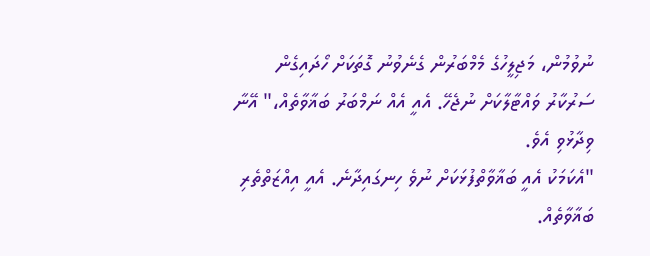ނުވުމުން، މަޖިލީހުގެ މެމްބަރުން ގެނެވުނު ގޮތަކަށް ހޯދައިގެން ސަރުކާރު ވައްޓާލާކަށް ނުޖެހޭ. އެއީ އެއް ނަމްބަރު ބަޣާވާތެއް،" އޭނާ ވިދާޅުވި އެވެ.
"އެކަމަކު އެއީ ބަޣާވާތްފުޅަކަށް ނުވެ ހިނގައިދާނެ. އެއީ އިއްޒަތްތެރި ބަޣާވާތެއް.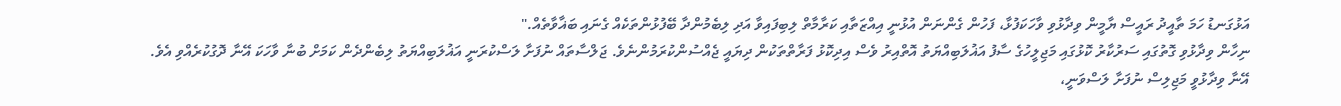އަޅުގަނޑު ހަމަ ތާއީދު ރައީސް ޔާމީން ވިދާޅުވި ވާހަކަފުޅާ، ފަހުން ގެންނަން އުޅުނީ އިއްޒަތާއި ކަރާމާތް ލިބިފައިވާ އަދި ލިބެމުންދާ ބޭފުޅުންތަކެއް ގެނައި ބަޣާވާތެއް."
ނިހާން ވިދާޅުވި ގޮތުގައި ސަރުކާރު ކޮޅުގައި މަޖިލީހުގެ ސާފު އަޣުލަބިއްޔަތު އޮތްއިރު ވެސް އިދިކޮޅު ފަރާތްތަކުން ދިޔައީ ޖެއްސުންކުރަމުންނެވެ. ޖަލްސާތައް ނުފަށާ ލަސްކުރަނީ އަޣުލަބިއްޔަތު ލިބެންދެން ކަމަށް ބުނާ ވާހަކަ އޭނާ ދޮގުކުރެއްވި އެވެ.
އޭނާ ވިދާޅުވީ މަޖިލިސް ނުފަށާ ލަސްވަނީ،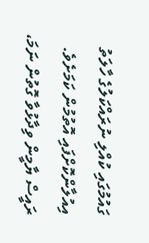ގައުމުގައި ކުއްލި ނުރައްކަލުގެ ހާލަތު އިއުލާންކޮށްފައި އޮތުމުން ކަމަށެވެ.
ރައީސް ޔާމީން ވިދާޅުވާ ގޮތުން ނަމަ،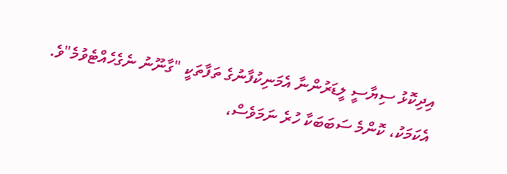އިދިކޮޅު ސިޔާސީ ލީޑަރުންނާ އެމަނިކުފާނުގެ ތަފާތަކީ "ގާނޫނު ނެގެހެއްޓެވުމެ"ވެ. އެކަމަކު، ކޮންމެ ސަބަބަކާ ހުރެ ނަމަވެސް،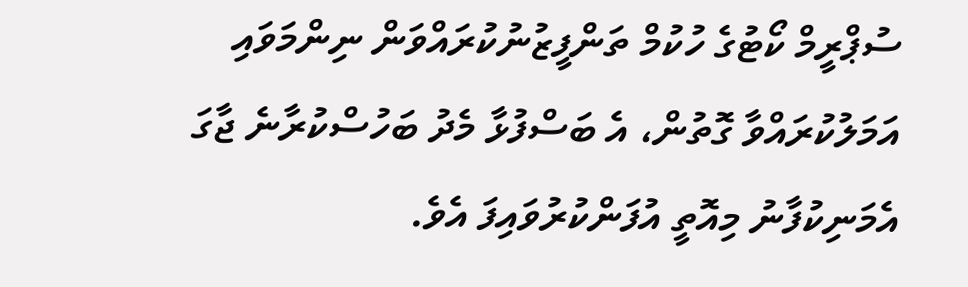ސުޕްރީމް ކޯޓުގެ ހުކުމް ތަންފީޒުނުކުރައްވަން ނިންމަވައި އަމަލުކުރައްވާ ގޮތުން، އެ ބަސްފުޅާ މެދު ބަހުސްކުރާނެ ޖާގަ އެމަނިކުފާނު މިއޮތީ އުފަންކުރުވައިފަ އެވެ.